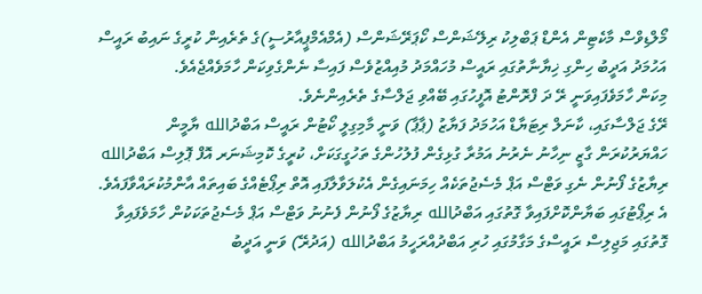މޯލްޑިވްސް މާކެޓިން އެންޑް ޕަބްލިކު ރިލޭޝަންސް ކޯޕަރޭޝަންސް (އެމްއެމްޕީއާރުސީ)ގެ ތެރެއިން ކުރީގެ ނައިބު ރައީސް އަހުމަދު އަދީބު ހިންގި ޚިޔާނާތުގައި ރައީސް މުހައްމަދު މުއިއްޒުވެސް ފައިސާ ނެންގެވިކަން ހާމަވެއްޖެއެވެ.
މިކަން ހާމަވެފައިވަނީ ރޭ ދަ ފްރޮންޓު އޮފީހުގައި ބޭއްވި ޖަލްސާގެ ތެރެއިންނެވެ.
ރޭގެ ޖަލްސާގައި، ކާނަލް ރިޓަޔާޑް އަހުމަދު ފަޔާޒު (ޕާޕާ) ވަނީ މާމިގިލީ ކޯޓުން ރައީސް އަބްދުالله ޔާމީން ހައްޔަރުކުރަން ގާޒީ ނިހާނު ނެރުނު އަމުރާ ގުޅިގެން ފުލުހުންގެ ތަހުގީގަކަށް، ކުރީގެ ކޮމިޝަނަރ އޮފް ޕޮލިސް އަބްދުالله ރިޔާޒުގެ ފޯނުން ނެގި ވަޓްސް އަޕް މެސެޖުތަކެއް ހިމަނައިގެން އެކުލަވާލާފައި އޮތް ރިޕޯޓެއްގެ ބައިތައް އާންމުކުރައްވާފައެވެ.
އެ ރިޕޯޓުގައި ބަޔާންކޮށްފައިވާ ގޮތުގައި އަބްދުالله ރިޔާޒުގެ ފޯނުން ފެނުނު ވަޓްސް އަޕް މެސެޖުތަކަކުން ހާމަވެފައިވާ ގޮތުގައި މަޖިލިސް ރައީސްގެ މަގާމުގައި ހުރި އަބްދުއްރަހީމު އަބްދުالله (އަދުރޭ) ވަނީ އަދީބު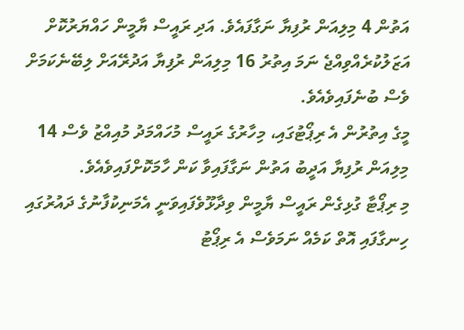އަތުން 4 މިލިއަން ރުފިޔާ ނަގާފައެވެ. އަދި ރައީސް ޔާމީން ހައްޔަރުކޮށް އަޒަލުކުރެއްވިއްޖެ ނަމަ އިތުރު 16 މިލިއަން ރުފިޔާ އަދުރޭއަށް ލިބޭނެކަމަށް ވެސް ބުނެފައިވެއެވެ.
މީގެ އިތުރުން އެ ރިޕޯޓުގައި، މިހާރުގެ ރައީސް މުހައްމަދު މުއިއްޒު ވެސް 14 މިލިއަން ރުފިޔާ އަދީބު އަތުން ނަގާފައިވާ ކަން ހާމަކޮށްފައިވެއެވެ.
މި ރިޕޯޓާ ގުޅިގެން ރައީސް ޔާމީން ވިދާޅޫވެފައިވަނީ އެމަނިކުފާނުގެ ދައުރުގައި ހިނގާފައި އޮތް ކަމެއް ނަމަވެސް އެ ރިޕޯޓު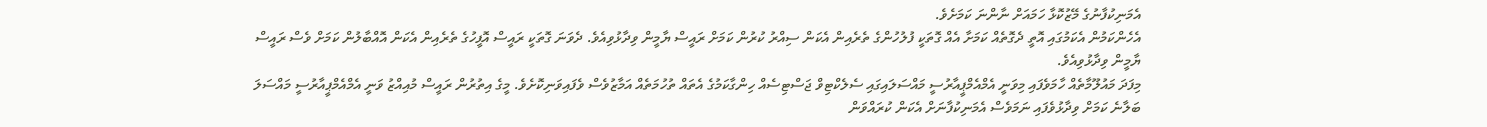އެމަނިކުފާނުގެ މޭޒުކޮޅާ ހަމައަށް ނާންނަ ކަމަށެވެ.
އެހެންކަމުން އެކަމުގައި އޮތީ ދެގޮތެއް ކަމަށާ އެއް ގޮތަކީ ފުލުހުންގެ ތެރެއިން އެކަން ސިއްރު ކުރުން ކަމަށް ރައީސް ޔާމީން ވިދާޅުވިއެވެ. ދެވަނަ ގޮތަކީ ރައީސް އޮފީހުގެ ތެރެއިން އެކަން އޮއްބާލުން ކަމަށް ވެސް ރައީސް ޔާމީން ވިދާޅުވިއެވެ.
މިފަދަ މައުލޫމާތެއް ހާމަވެފައި މިވަނީ އެމްއެމްޕީއާރުސީ މައްސަލައިގައި ސެލެކްޓިވް ޖަސްޓިސެއް ހިންގާކަމުގެ އެތައް ތުހުމަތެއް އަމާޒުވެސް ވެފައިވަނިކޮށެވެ. މީގެ އިތުރުން ރައީސް މުއިއްޒު ވަނީ އެމްއެމްޕީއާރުސީ މައްސަލަ ބަލާނެ ކަމަށް ވިދާޅުވެފައި ނަމަވެސް އެމަނިކުފާނަށް އެކަން ކުރައްވަން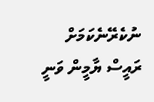ނުކެރޭނެކަމަށް ރައީސް ޔާމީން ވަނީ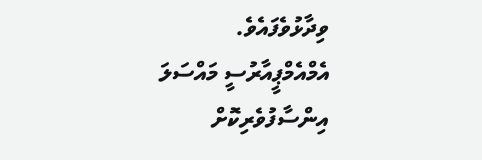ވިދާޅުވެފައެވެ.
އެމްއެމްޕީއާރުސީ މައްސަލަ އިންސާފުވެރިކޮށް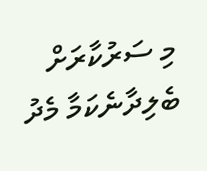މި ސަރުކާރަށް ބެލިދާނެކަމާ މެދު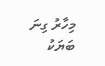މިހާރު ގިނަ ބަޔަކު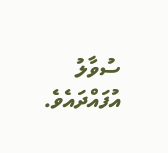ސުވާލު އުފައްދައެވެ.